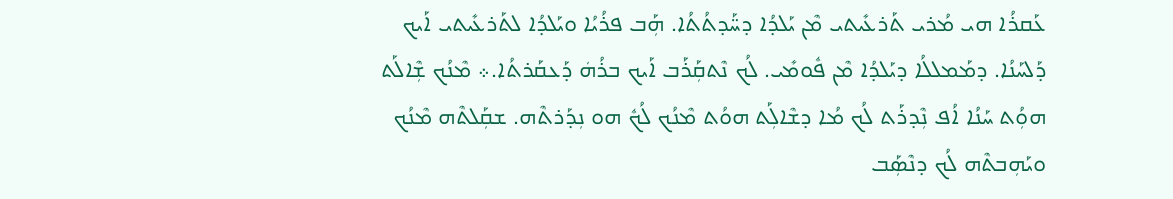ܥܰܩܪܳܐ ܗܝ ܡܳܪܝ ܬܰܪܥܺܝܬܝ ܡܶܢ ܝܰܠܕܳܐ ܕܚ̈ܰܕܬܳܬܳܐ. ܗܼܰܒ ܦܪܳܝܳܐ ܘܝܰܠܕܳܐ ܠܬܰܪܥܺܝܬܝ ܐܰܝܟ ܕܰܠܚܰܢܳܐ. ܕܡܰܡܠܠܳܐ ܕܝܰܠܕܳܐ ܡܶܢ ܦܽܘܡܺܝ. ܠܳܟ ܢܶܬܩܼܰܪܰܒ ܐܰܝܟ ܒܪܳܗܿ ܕܰܥܩܰܪܬܳܐ.܀ ܡܶܢܳܟ ܫܼܶܐܠܰܬ ܗܘܼܳܬ ܚܰܢܳܐ ܐܳܦ ܢܼܶܕܪܰܬ ܠܳܟ ܡܳܐ ܕܫܶܐܠܼܰܬ ܗܘܳܬ ܡܶܢܳܟ ܠܳܟܽ ܗܘ ܢܼܕܰܪܬܶܗ. ܫܩܼܰܠܬܶܗ ܡܶܢܳܟ ܘܝܰܗܼܒܬܶܗ ܠܳܟ ܕܢܶܣܼܰܒ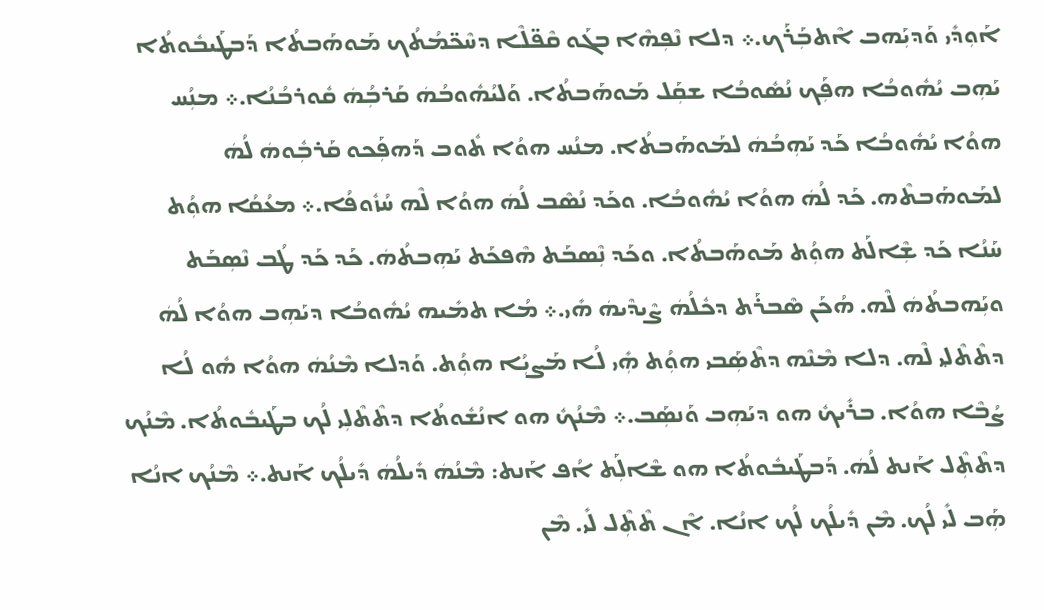ܐܰܘܼܕܺܝ ܘܰܕܝܼܰܗܒ ܐܶܬܒܼܰܪܰܟ.܀ ܕܠܐ ܢܶܦܼܗܶܐ ܒܓܰܘ ܩܶܦ̈ܠܶܐ ܕܚܶܟ̈ܡܳܬܳܟ ܡܰܘܗܰܒܬܳܐ ܕܰܒܛܰܝܒܽܘܬܳܐ ܝܰܗܼܒ ܝܳܗܽܘܒܳܐ ܗܦܼܰܟ ܢܳܣܽܘܒܳܐ ܫܩܼܰܠ ܡܰܘܗܰܒܬܳܐ. ܘܰܠܝܳܗܽܘܒܳܗܿ ܩܰܪܒܼܳܗܿ ܩܽܘܪܒܳܢܳܐ.܀ ܡܢܼܳܚ ܗܘܳܐ ܝܳܗܽܘܒܳܐ ܟܰܕ ܝܰܗܼܒܳܗܿ ܠܡܰܘܗܰܒܬܳܐ. ܡܢܳܚ ܗܘܳܐ ܬܽܘܒ ܕܰܗܦܼܰܟܘ ܩܰܪܒܼܽܘܗܿ ܠܳܗܿ ܠܡܰܘܗܰܒܬܶܗ. ܟܰܕ ܠܳܗܿ ܗܘܳܐ ܝܳܗܽܘܒܳܐ. ܘܟܰܕ ܢܳܣܶܒ ܠܳܗܿ ܗܘܳܐ ܠܶܗ ܚܳܙܽܘܦܳܐ.܀ ܡܥܳܩܳܐ ܗܘܼܳܬ ܚܰܢܳܐ ܟܰܕ ܫܼܶܐܠܰܬ ܗܘܼܳܬ ܡܰܘܗܰܒܬܳܐ. ܘܟܰܕ ܢܼܶܣܒܰܬ ܗܶܦܟܰܬ ܝܰܗܼܒܬܳܗܿ. ܟܰܕ ܟܰܕ ܛܳܒ ܢܶܣܼܒܰܬ ܘܝܼܰܗܒܬܳܗܿ ܠܶܗ. ܗܳܟܰܢ ܣܶܒܪܰܬ ܕܟܽܠܳܗܿ ܨܶܝܕܶܝܗܿ ܗܺܝ.܀ ܡܳܐ ܬܡܺܝܗ ܝܳܗܽܘܒܳܐ ܕܝܰܗܼܒ ܗܘܳܐ ܠܳܗܿ ܕܬܶܬܶܠ݂ܝ ܠܶܗ. ܕܠܐ ܡܶܢܶܗ ܕܬܶܣܼܰܒܝ ܗܘܼܳܬ ܗܼܺܝ ܠܳܐ ܡܰܨܝܼܳܐ ܗܘܼܳܬ. ܘܰܕܠܐ ܡܶܢܳܗܿ ܗܘܳܐ ܗܽܘ ܠܳܐ ܨܳܒܶܐ ܗܘܳܐ. ܒܪܺܝܟܽ ܗܘ ܕܝܰܗܼܒ ܘܰܢܣܼܰܒ.܀ ܡܶܢܳܟܽ ܗܘ ܐܢܳܫܽܘܬܳܐ ܕܬܶܬܶܠܼܝ ܠܳܟ ܒܛܰܝܒܽܘܬܳܐ. ܡܶܢܳܟ ܕܬܶܬܼܶܠ ܐܰܢܬ ܠܳܗܿ. ܕܰܒܛܰܝܒܽܘܬܳܐ ܗܘ ܫܶܐܠܼܰܬ ܐܳܦ ܐܰܢܬ: ܡܶܢܳܗܿ ܕܺܝܠܳܗܿ ܕܺܝܠܳܟ ܐܰܢܬ.܀ ܡܶܢܳܟ ܐܢܳܐ ܗܼܰܒ ܠܺܝ ܠܳܟ. ܡܶܢ ܕܺܝܠܳܟ ܠܳܟ ܐܢܳܐ. ܐܶܢ ܬܶܬܼܶܠ ܠܺܝ. ܡܶܢ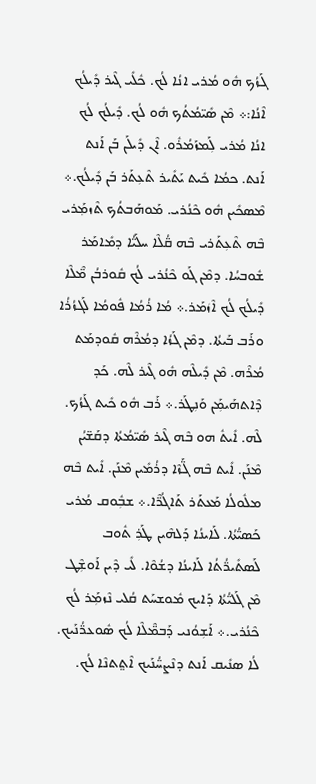ܓܰܙܳܟ ܗܽܘ ܡܳܪܝ ܐܢܳܐ ܠܳܟ. ܟܽܠܺܝ ܓܶܝܪ ܕܺܝܠܳܟ ܐܶܢܳܐ:܀ ܡܶܢ ܣܺܝ̈ܡܳܬܳܟ ܗܽܘ ܠܳܟ. ܕܺܝܠܳܟ ܠܳܟ ܐܢܳܐ ܡܳܪܝ ܠܼܰܡܙܰܡܳܪܽܘ. ܐܶܢ ܕܺܝܠܰܢ ܒܰܢ ܐܰܢܬ ܐܰܢܬ. ܟܡܳܐ ܟܺܝܬ ܝܰܬܺܝܪ ܬܶܥܼܬܰܪ ܒܰܢ ܕܺܝܠܳܟ.܀ ܡܶܣܟܺܝܢ ܗܽܘ ܟܶܢܳܪܝ. ܡܰܘܗܰܒܬܳܟ ܬܶܙܡ݂ܰܪܝ ܒܶܗ ܬܶܥܼܬܰܪܝ ܒܶܗ ܩ̈ܳܠܶܐ ܚܠܰܝ̈ܳܐ ܕܡܺܐܡܰܪ ܫܽܘܒܚܳܐ. ܕܡܶܢ ܓܰܘ ܟܶܢܳܪܝ ܠܳܟ ܩܽܘܪܒܳܢ ܡ̈ܶܠܶܐ ܕܺܝܠܳܟ ܠܳܟ ܐܶܙܿܡܰܪ.܀ ܡܳܐ ܪܳܡܳܐ ܦܽܘܡܳܐ ܠܰܓܙܳܪܳܐ ܘܪܰܒ ܒܰܝܬܳܐ. ܕܡܶܢ ܓܰܙܳܐ ܕܡܳܪܶܗ ܩܽܘܕܡܰܬ ܡܳܪܶܗ. ܡܶܢ ܕܺܝܠܶܗ ܗܽܘ ܓܶܝܪ ܠܶܗ. ܟܰܕ ܕܶܐܬܗܰܝܡܼܰܢ ܘܰܢܼܛܰܪ.܀ ܪܰܒ ܗܽܘ ܟܺܝܬ ܓܰܙܳܟ. ܠܶܗ. ܐܺܝܬܽ ܗܘ ܒܶܗ ܓܶܝܪ ܣܺܝ̈ܡܳܬܳܐ ܕܩܰܫ̈ܝܳܢ ܡܶܢܰܢ. ܐܺܝܬ ܒܶܗ ܓ̈ܰܙܶܐ ܕܪܳܡܺܝܢ ܡܶܢܰܢ. ܐܺܝܬ ܒܶܗ ܡܠܽܘܠܳܐ ܡܰܥܬܰܪ ܬܰܐܓܳܪ̈ܶܐ.܀ ܫܒܼܽܘܩ ܡܳܪܝ ܟܰܣܝ̈ܳܬܳܐ. ܠܰܐܝܢܳܐ ܕܰܠܗܶܝܢ ܛܰܪܼ ܬܽܘܒ ܠܰܣܬܺܝܪ̈ܳܬܳܐ ܠܰܐܝܢܳܐ ܕܫܳܘܶܐ. ܠܺܝ ܕܶܝܢ ܐܰܘܫܼܶܛ ܡܶܢ ܓܰܠܝ̈ܳܬܳܐ ܕܰܐܝܟ ܡܽܘܫܚܰܬ ܩܳܠܝ ܢܶܙܡܼܰܪ ܠܳܟ ܟܶܢܳܪܝ.܀ ܐܰܫܼܘܳܢܝ ܕܰܒܡ̈ܶܠܶܐ ܠܳܟ ܣܽܘܥܪ̈ܳܢܰܝܟ. ܠܳܐ ܣܢܺܝܩ ܐܰܢܬ ܕܢܶܨܚ̈ܳܢܰܝܟ ܐܶܬ݀ܬܢܶܐ ܠܳܟ.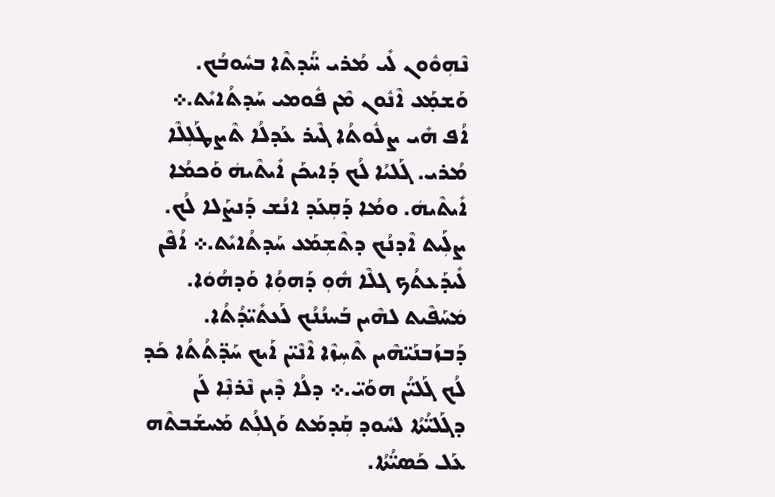ܢܶܗܼܘܽܘܢ ܠܺܝ ܡܳܪܝ ܚ̈ܰܕܬܶܐ ܒܚܽܘܒܳܟ. ܘܰܫܡ݂ܰܥ ܐܶܢܽܘܢ ܡܶܢ ܦܽܘܡܝ ܚܰܕܬܳܐܝܺܬ.܀ ܐܳܦ ܗܺܝ ܨܠܽܘܬܳܐ ܓܶܝܪ ܥܰܕܠܳܐ ܬܶܨܛܰܠܼܠܶܐ ܡܳܪܝ. ܓܰܠܝܳܐ ܠܳܟ ܕܰܐܝܟܰܢ ܐܺܝܬܶܝܗܿ ܘܰܟܡܳܐ ܐܺܝܬܶܝܗܿ. ܘܡܳܐ ܕܰܩܼܥܰܕ ܐܢܳܫ ܕܰܢܨܰܠܐ ܠܳܟ. ܨܠܼܰܝܬ ܐܶܕܢܳܟ ܕܬܶܫܼܡܰܥ ܚܰܕܬܳܐܝܺܬ.܀ ܐܳܦܶܢ ܠܺܝܕܰܥܬܳܟ ܓܠܶܐ ܗܽܘܼ ܕܰܗܘܼܳܐ ܘܰܕܗܳܘܿܐ. ܡܿܚܰܦܶܝܬ ܠܗܶܝܢ ܒܰܚܢܳܢܳܟ ܠܰܥܬܺܝ̈ܕܳܬܳܐ. ܕܰܒܙܰܒܢܰܝ̈ܗܶܝܢ ܬܶܚܼܙܶܐ ܐܶܢܶܝ̈ܢ ܐܰܝܟ ܚܰܕ̈ܬܳܬܳܐ ܟܰܕ ܠܳܟ ܓܰܠܝ̈ܳܢ ܗܘܰܝ̈.܀ ܕܠܳܐ ܕܶܝܢ ܢܶܪܢܼܶܐ ܠܰܢ ܕܓܰܠܝ̈ܳܬܳܐ ܠܚܽܘܕ ܩܼܰܕܡܰܬ ܘܰܓܠܼܳܬ ܡܰܚܫܰܒܬܶܗ ܥܰܠ ܟܰܣܝ̈ܳܬܳܐ.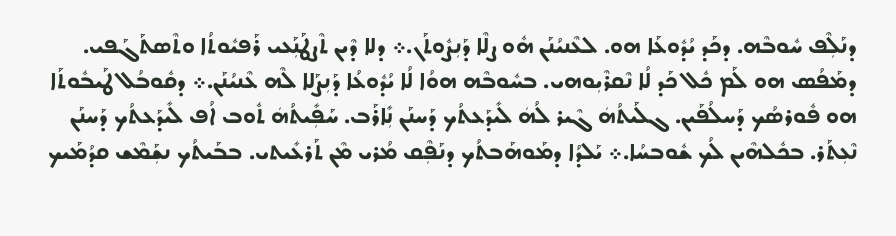ܕܢܰܠܼܶܦ ܚܽܘܒܶܗ. ܕܟܰܕ ܝܳܕܽܘܥܰܐ ܗܘ. ܠܥܶܢܝܳܢܰܢ ܗܽܘ ܨܠܶܐ ܕܰܢܼܨܽܘܬܰܢ.܀ ܕܠܐ ܕܶܝܢ ܬܶܨܛܰܢܼܰܥܝ ܪܰܦܝܽܘܬܳܐ ܘܬܶܣܬܰܓܰܦܝ. ܕܡܰܦܳܣ ܗܘ ܠܰܡ ܟܽܠ ܟܰܕ ܠܳܐ ܢܶܩܪܶܝܼܘܗܝ. ܒܚܽܘܒܶܗ ܗܘܳܐ ܠܳܐ ܝܳܕܽܘܥܳܐ ܕܰܢܼܨܰܠܐ ܠܶܗ ܥܶܢܝܳܢܰܢ.܀ ܕܩܽܘܒܳܠ ܛܰܝܒܽܘܬܰܐ ܗܘ ܦܽܘܪܣܳܟ ܕܰܚܠܳܦܰܝܢ. ܓܠܰܝܬܳܗܿ ܓܶܝܪ ܠܳܗܿ ܠܺܝܕܰܥܬܳܟ ܕܰܚܢܰܢ ܢܼܺܐܪܰܒ. ܚܰܦܼܺܝܬܳܗܿ ܬܽܘܒ ܐܳܦ ܠܺܝܕܰܥܬܳܟ ܕܰܚܢܰܢ ܢܶܥܼܬܰܪ. ܒܟܽܠܗܶܝܢ ܠܳܟ ܫܽܘܒܚܳܐ.܀ ܝܰܠܕܳܐ ܕܡܰܘܗܰܒܬܳܟ ܕܢܰܦܼܶܩ ܡܳܪܝ ܡܶܢ ܬܰܪܥܺܝܬܝ. ܒܒܰܝܬܳܟ ܢܫܼܰܡܶܫ ܩܕܳܡܰܝܟ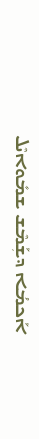ܐܰܟܡܳܐ ܕܫܼܰܡܶܫ ܫܡܺܘܐܝܶܠ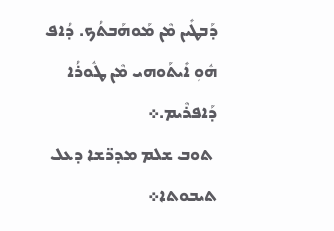ܕܰܒܛܺܝܢ ܡܶܢ ܡܰܘܗܰܒܬܳܟ. ܕܳܐܦ ܗܽܘܼ ܐܺܝܬܰܘܗܝ ܡܶܢ ܛܽܘܪܳܐ ܕܰܐܦܪܶܝܡ.܀
 ܬܘܒ ܫܠܡ ܡܕܖ̈ܫܐ ܕܥܠ ܬܝܒܘܬܐ܀